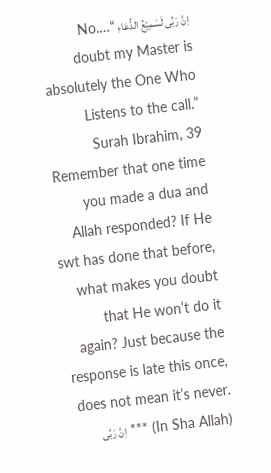اِنَّ رَبِّى لَسَمِيْعُ الدُّعَاءِ “….No doubt my Master is absolutely the One Who Listens to the call.”   Surah Ibrahim, 39 Remember that one time you made a dua and Allah responded? If He swt has done that before, what makes you doubt that He won’t do it again? Just because the response is late this once, does not mean it’s never. (In Sha Allah) *** اِنَّ رَبِّى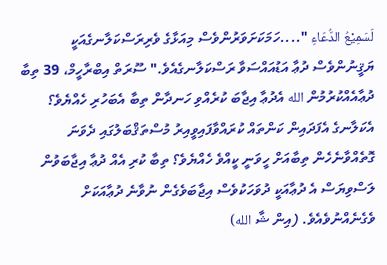لَسَمِيْعُ الدُّعَاءِ "....ހަމަކަށަވަރުންވެސް މިއަޅާގެ ވެރިރަސްކަލާނގެއަކީ ޔަޤީނުންވެސް ދުޢާ އަޑުއައްސަވާ ރަސްކަލާނގެއެވެ." ސޫރަތް އިބްރާހީމް، 39 ތިބާ ދުޢާއެއްކުރުމުން الله އެދުޢާ އިޖާބަ ކުރެއްވި ހަނދާން ތިބާ އެބަހުރި ހެއްޔެވެ؟ އެކަލާނގެ އެފަދައިން ކަންތައް ކުރައްވާފައިވީއިރު މުސްތަޤްބަލުގައި ދެވަނަ ގޮތެއްވާނެހެން ތިބާއަށް ހީވަނީ ކީއްވެ ހެއްޔެވެ؟ ތިބާ ކުރި އެއް ދުޢާ އިޖާބަވުން ލަސްވިޔަސް އެ ދުޢާއަކީ ދުވަހަކުވެސް އިޖާބަވެގެން ނުވާނެ ދުޢާއަކަށް ވެގެނެއްނުވެއެވެ. (އިން ޝާ الله)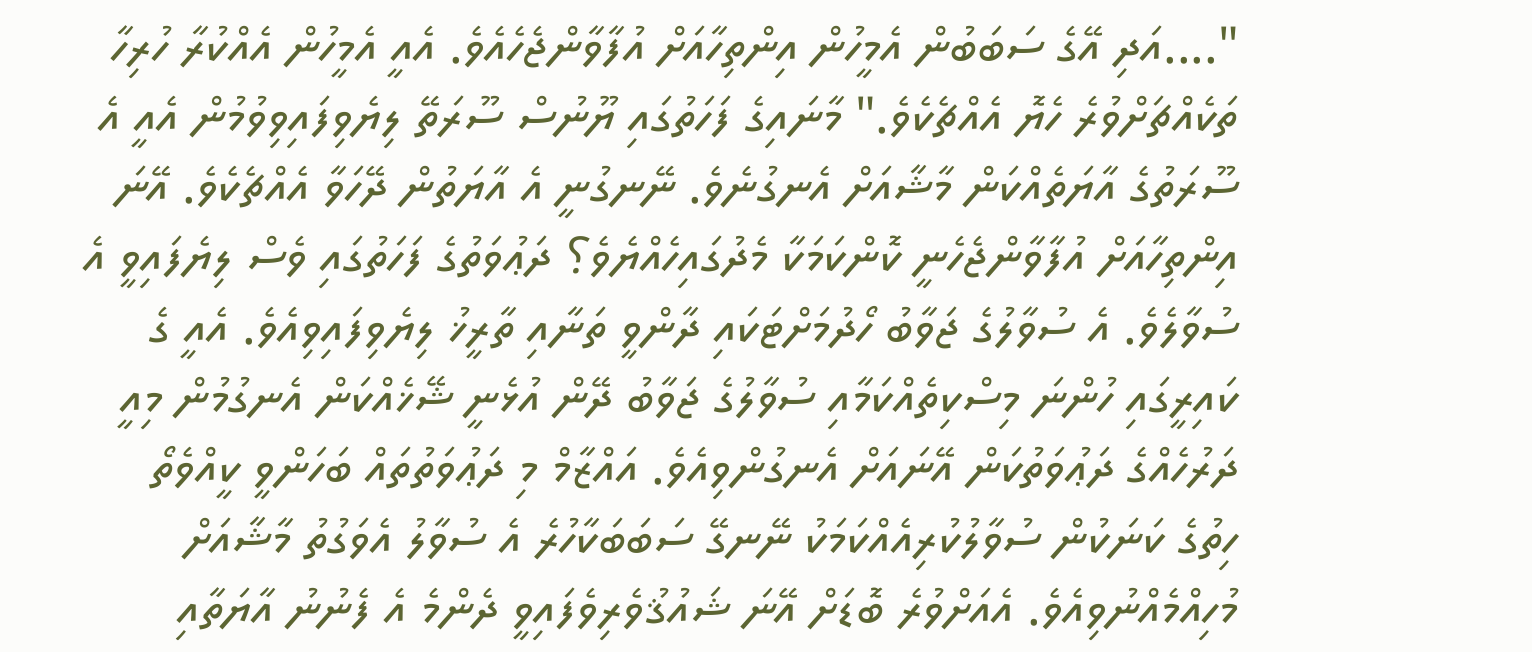"....އަދި އޭގެ ސަބަބުން އެމީހުން އިންތިހާއަށް އުފާވާންޖެހެއެވެ. އެއީ އެމީހުން އެއްކުރާ ހުރިހާ ތަކެއްޗަށްވުރެ ހެޔޮ އެއްޗެކެވެ." މާނައިގެ ފަހަތުގައި ޔޫނުސް ސޫރަތޭ ލިޔެވިފައިވިވުމުން އެއީ އެ ސޫރަތުގެ އާޔަތެއްކަން މާޝާއަށް އެނގުނެވެ. ނޭނގުނީ އެ އާޔަތުން ދޭހަވާ އެއްޗެކެވެ. އޭނަ އިންތިހާއަށް އުފާވާންޖެހެނީ ކޮންކަމަކާ މެދުގައިހެއްޔެވެ؟ ދަޢުވަތުގެ ފަހަތުގައި ވެސް ލިޔެފައިވީ އެ ސުވާލެވެ. އެ ސުވާލުގެ ޖަވާބު ހޯދުމަށްޓަކައި ދާންވީ ތަނާއި ތާރީޚު ލިޔެވިފައިވިއެވެ. އެއީ ގެ ކައިރީގައި ހުންނަ މިސްކިތެއްކަމާއި ސުވާލުގެ ޖަވާބު ދޭން އުޅެނީ ޝޭޚެއްކަން އެނގުމުން މިއީ ދަރުހެއްގެ ދަޢުވަތުކަން އޭނައަށް އެނގުންވިއެވެ. އައްޒާމް މި ދަޢުވަތުތައް ބަހަންވީ ކީއްވެތޯ ހިތުގެ ކަނަކުން ސުވާލުކުރިއެއްކަމަކު ނޭނގޭ ސަބަބަކާހުރެ އެ ސުވާލު އެވަގުތު މާޝާއަށް މުހިއްމެއްނުވިއެވެ. އެއަށްވުރެ ބޮޑަށް އޭނަ ޝައުޤުވެރިވެފައިވީ ދެންމެ އެ ފެނުނު އާޔަތާއި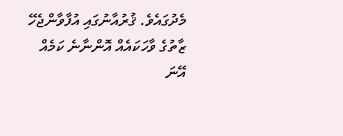މެދުގައެވެ. ޤުރުއާނުގައި އުފާވާންޖެހޭ ޒާތުގެ ވާހަކައެއް އޮންނާނެ ކަމެއް އޭނަ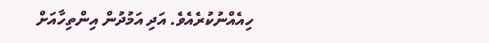ހިއެއްނުކުރެއެވެ. އަދި އަމުދުން އިންތިހާއަށް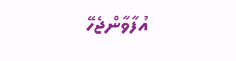އުފާވާންޖެހޭ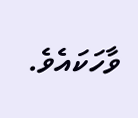ވާހަކައެވެ.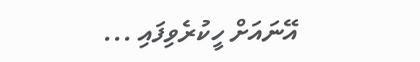އޭނައަށް ހީކުރެވިފައި ...